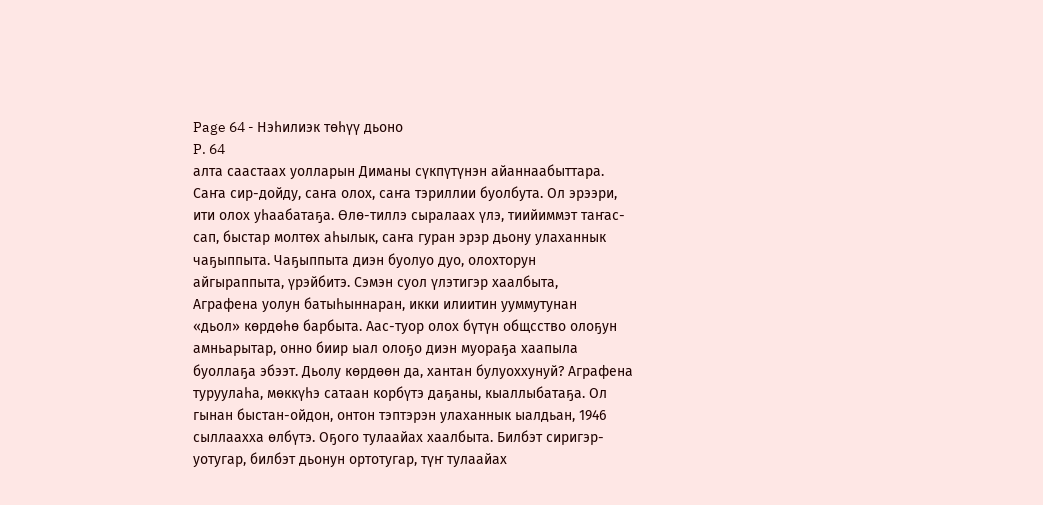Page 64 - Нэһилиэк төһүү дьоно
P. 64
алта саастаах уолларын Диманы сүкпүтүнэн айаннаабыттара.
Саҥа сир-дойду, саҥа олох, саҥа тэриллии буолбута. Ол эрээри,
ити олох уһаабатаҕа. Өлө-тиллэ сыралаах үлэ, тиийиммэт таҥас-
сап, быстар молтөх аһылык, саҥа гуран эрэр дьону улаханнык
чаҕыппыта. Чаҕыппыта диэн буолуо дуо, олохторун
айгыраппыта, үрэйбитэ. Сэмэн суол үлэтигэр хаалбыта,
Аграфена уолун батыһыннаран, икки илиитин ууммутунан
«дьол» көрдөһө барбыта. Аас-туор олох бүтүн общсство олоҕун
амньарытар, онно биир ыал олоҕо диэн муораҕа хаапыла
буоллаҕа эбээт. Дьолу көрдөөн да, хантан булуоххунуй? Аграфена
туруулаһа, мөккүһэ сатаан корбүтэ даҕаны, кыаллыбатаҕа. Ол
гынан быстан-ойдон, онтон тэптэрэн улаханнык ыалдьан, 1946
сыллаахха өлбүтэ. Оҕого тулаайах хаалбыта. Билбэт сиригэр-
уотугар, билбэт дьонун ортотугар, түҥ тулаайах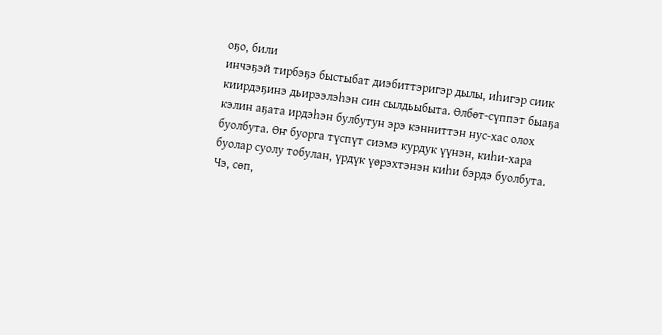оҕо, били
инчэҕэй тирбэҕэ быстыбат диэбиттэригэр дылы, иһигэр сиик
киирдэҕинэ дьирээлэһэн син сылдьыбыта. Өлбөт-сүппэт быаҕа
кэлин аҕата ирдэһэн булбутун эрэ кэнниттэн нус-хас олох
буолбута. Өҥ буорга түспүт сиэмэ курдук үүнэн, киһи-хара
буолар суолу тобулан, үрдүк үөрэхтэнэн киһи бэрдэ буолбута.
Чэ, сөп,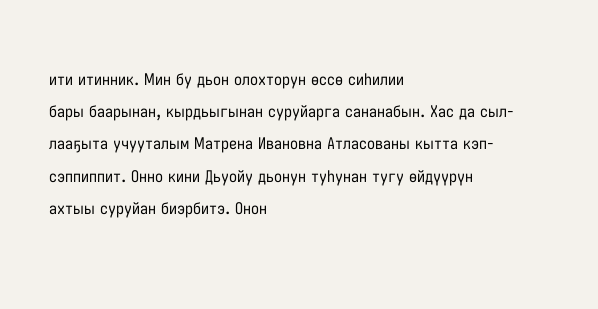ити итинник. Мин бу дьон олохторун өссө сиһилии
бары баарынан, кырдьыгынан суруйарга сананабын. Хас да сыл-
лааҕыта учууталым Матрена Ивановна Атласованы кытта кэп-
сэппиппит. Онно кини Дьуойу дьонун туһунан тугу өйдүүрүн
ахтыы суруйан биэрбитэ. Онон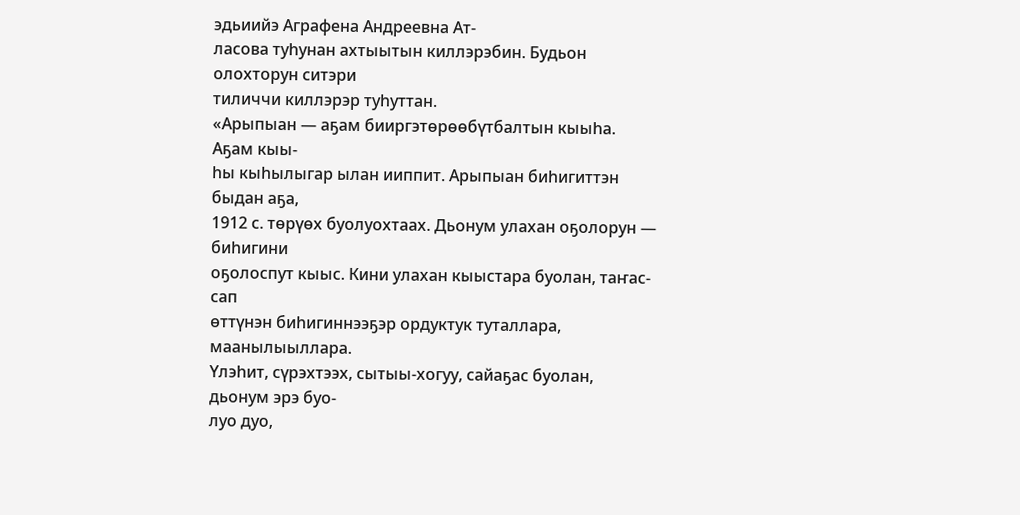эдьиийэ Аграфена Андреевна Ат-
ласова туһунан ахтыытын киллэрэбин. Будьон олохторун ситэри
тиличчи киллэрэр туһуттан.
«Арыпыан — аҕам бииргэтөрөөбүтбалтын кыыһа. Аҕам кыы-
һы кыһылыгар ылан ииппит. Арыпыан биһигиттэн быдан аҕа,
1912 с. төрүөх буолуохтаах. Дьонум улахан оҕолорун — биһигини
оҕолоспут кыыс. Кини улахан кыыстара буолан, таҥас-сап
өттүнэн биһигиннээҕэр ордуктук туталлара, маанылыыллара.
Үлэһит, сүрэхтээх, сытыы-хогуу, сайаҕас буолан, дьонум эрэ буо-
луо дуо,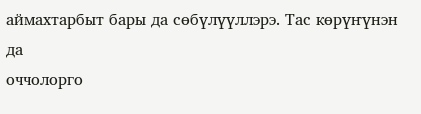аймахтарбыт бары да сөбүлүүллэрэ. Тас көрүҥүнэн да
оччолорго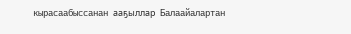кырасаабыссанан ааҕыллар Балаайалартан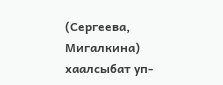(Сергеева,
Мигалкина) хаалсыбат уп-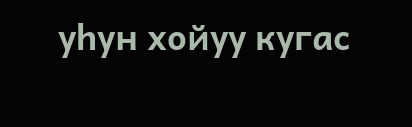уһун хойуу кугас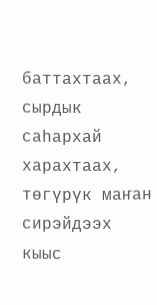баттахтаах, сырдык
саһархай харахтаах, төгүрүк маҥан сирэйдээх кыыс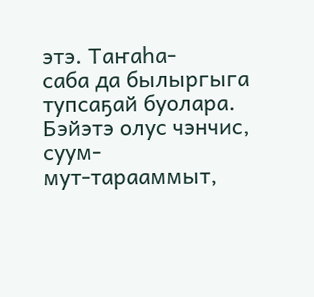этэ. Таҥаһа-
саба да былыргыга тупсаҕай буолара. Бэйэтэ олус чэнчис, суум-
мут-тарааммыт,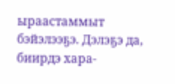ыраастаммыт бэйэлээҕэ. Дэлэҕэ да, биирдэ хара-